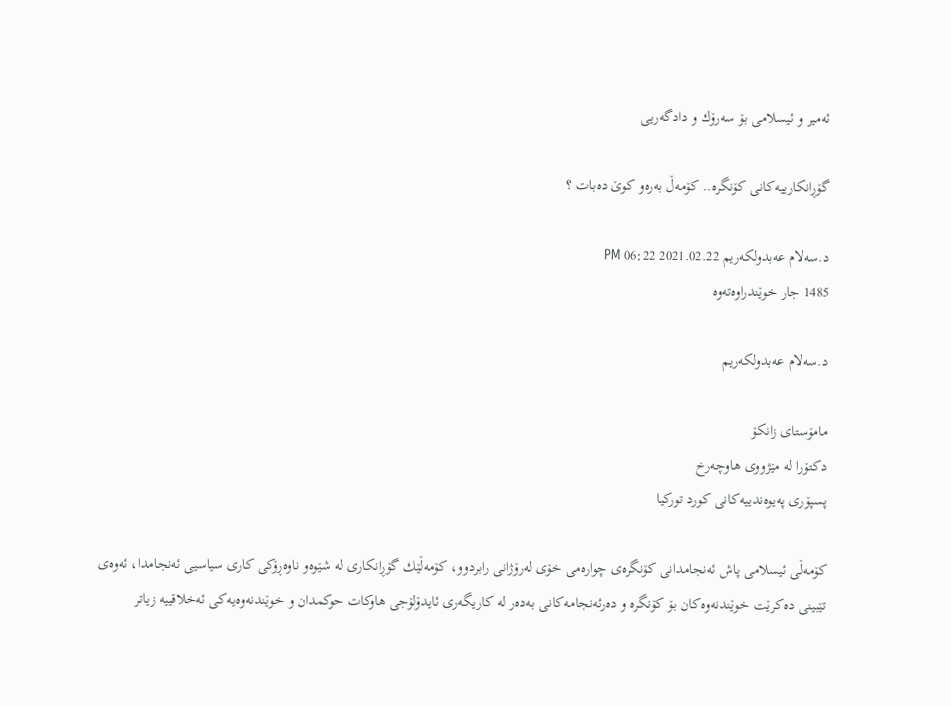ئه‌میر و ئیسلامی بۆ سه‌رۆك و دادگه‌ریى

گۆڕانكارییه‌كانی كۆنگره‌.. كۆمه‌ڵ به‌ره‌و كوێ ده‌بات ؟

د.سه‌لام عه‌بدولكه‌ریم 2021.02.22 06:22 PM
1485 جار خوێندراوەتەوە

د.سه‌لام عه‌بدولكه‌ریم

مامۆستای زانكۆ
دكتۆرا له‌ مێژووی هاوچه‌رخ
پسپۆری په‌یوه‌ندییه‌كانی كورد توركیا

كۆمه‌ڵی ئیسلامی پاش ئه‌نجامدانی كۆنگره‌ی چواره‌می خۆی له‌رۆژانی رابردوو، كۆمه‌ڵێك گۆڕانكاری له ‌شێوه‌‌و ناوه‌ڕۆكی كاری سیاسیی ئه‌نجامدا، ئه‌وه‌ی تێبینی ده‌كرێت خوێندنه‌وه‌كان بۆ كۆنگره‌‌ و ده‌رئه‌نجامه‌كانی به‌ده‌ر له ‌كاریگه‌ری ئایدۆلۆجی هاوكات حوكمدان ‌و خوێندنه‌وه‌یه‌كی ئه‌خلاقییه‌ زیاتر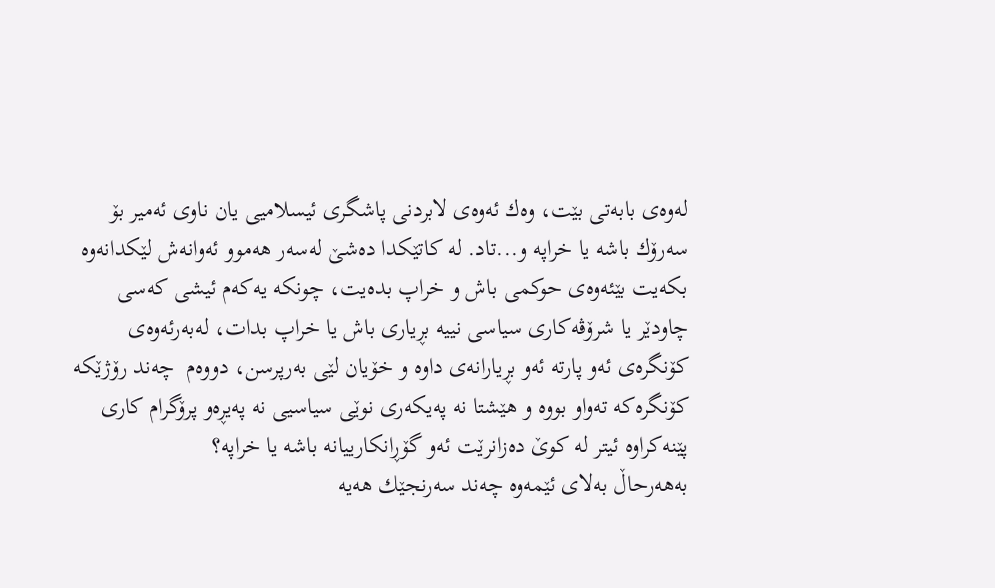له‌وه‌ی بابه‌تی بێت، وه‌ك ئه‌وه‌ی لابردنی پاشگری ئیسلامیی یان ناوی ئه‌میر بۆ سه‌رۆك باشه‌ یا خراپه ‌‌و...تاد. له‌ كاتێكدا ده‌شێ له‌سه‌ر هه‌موو ئه‌وانه‌ش لێكدانه‌وه‌ بكه‌یت بێئه‌وه‌ی حوكمی باش‌ و خراپ بده‌یت، چونكه‌ یه‌كه‌م ئیشی كه‌سی چاودێر یا شرۆڤه‌كاری سیاسی نییه‌ بڕیاری باش یا خراپ بدات، له‌به‌رئه‌وه‌ی كۆنگره‌ی ئه‌و پارته‌ ئه‌و بڕیارانه‌ی داوه ‌‌و خۆیان لێی به‌رپرسن، دووه‌م  چه‌ند رۆژێكه‌ كۆنگره‌كه‌ ته‌واو بووه ‌‌و هێشتا نه‌ په‌یكه‌ری نوێی سیاسیی نه‌ په‌یڕه‌و پرۆگرام كاری پێنه‌كراوه‌ ئیتر له ‌كوێ ده‌زانرێت ئه‌و گۆڕانكارییانه‌ باشه‌ یا خراپه‌؟
به‌هه‌رحاڵ به‌لای ئێمه‌وه‌ چه‌ند سه‌رنجێك هه‌یه‌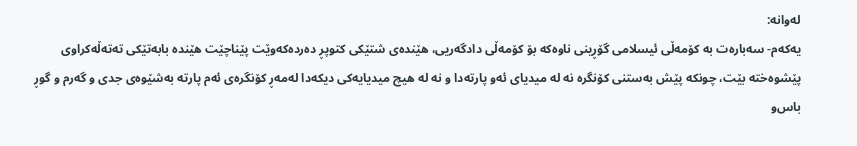له‌وانه‌:
یه‌كه‌م- سه‌باره‌ت به‌ كۆمه‌ڵی ئیسلامی گۆڕینی ناوه‌كه‌ بۆ كۆمه‌ڵی دادگه‌ریی، هێنده‌ی شتێكی كتوپڕ ده‌رده‌كه‌وێت پێناچێت هێنده‌ بابه‌تێكی ته‌ته‌ڵه‌كراوی پێشوه‌خته‌ بێت، چونكه‌ پێش به‌ستنی كۆنگره‌ نه‌ له‌ میدیای ئه‌و پارته‌دا ‌و نه ‌له ‌هیچ میدیایه‌كی دیكه‌دا له‌مه‌ڕ كۆنگره‌ی ئه‌م پارته‌ به‌شێوه‌ی جدی ‌و گه‌رم‌ و گوڕ باس‌و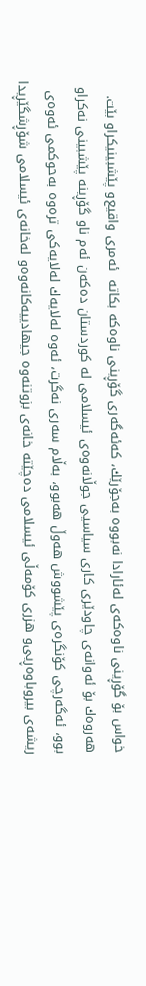خواس بۆ گۆڕینی ناوه‌كه‌ی له‌ئارادا نه‌بووه‌ به‌جۆرێك، كه‌ئه‌گه‌ری گۆڕینی ناوه‌كه‌ بكاته‌  ئه‌مری واقیع‌و پێشبینیكراو بێت.
هه‌روه‌ك بۆ ئه‌وانه‌ی چاودێری كاری سیاسیی جوڵانه‌وه‌ی ئیسلامی له‌ كوردستان ده‌كه‌ن ئه‌م ناو گۆڕینه‌ پێشبینی نه‌كراو بوو، ئه‌گه‌رچی كۆنگره‌ی پێشووش هه‌وڵ هه‌بوو، به‌ڵام سه‌ری نه‌گرت، ئه‌وه‌ له‌لایه‌ك له‌لایه‌كی تره‌وه‌ به‌حوكمی ئه‌وه‌ی ریشه‌ی بیروباوه‌ڕیی‌و هزری كۆمه‌ڵی ئیسلامی ده‌چێته‌ خانه‌ی بزوتنه‌وه‌ جیهادییه‌كانه‌وه‌‌و له‌خانه‌ی ئیسلامی شۆڕشگێڕیدا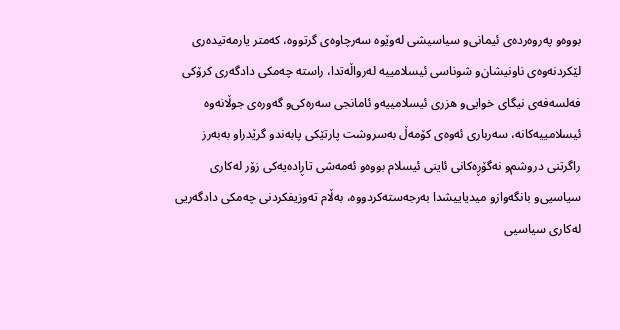بووه‌‌و په‌روه‌رده‌ی ئیمانی‌و سیاسیشی له‌وێوه‌ سه‌رچاوه‌ی گرتووه‌، كه‌متر یارمه‌تیده‌ری لێكردنه‌وه‌ی ناونیشان‌و شوناسی ئیسلامییه‌ له‌رواڵه‌تدا، راسته‌ چه‌مكی دادگه‌ری كرۆكی فه‌لسه‌فه‌ی نیگای خوایی‌و هزری ئیسلامییه‌‌و ئامانجی سه‌ره‌كی‌و گه‌وره‌ی جوڵانه‌وه‌ ئیسلامییه‌كانه‌، سه‌رباری ئه‌وه‌ی كۆمه‌ڵ به‌سروشت پارتێكی پابه‌ند‌و گرێدراو به‌به‌رز راگرتنی دروشم‌و نه‌گۆڕه‌كانی ئاینی ئیسلام بووه‌‌و ئه‌مه‌شی تاڕاده‌یه‌كی زۆر له‌كاری سیاسیی‌و بانگه‌واز‌و میدیاییشدا به‌رجه‌سته‌كردووه‌، به‌ڵام ته‌وزیفكردنی چه‌مكی دادگه‌ریی له‌كاری سیاسیی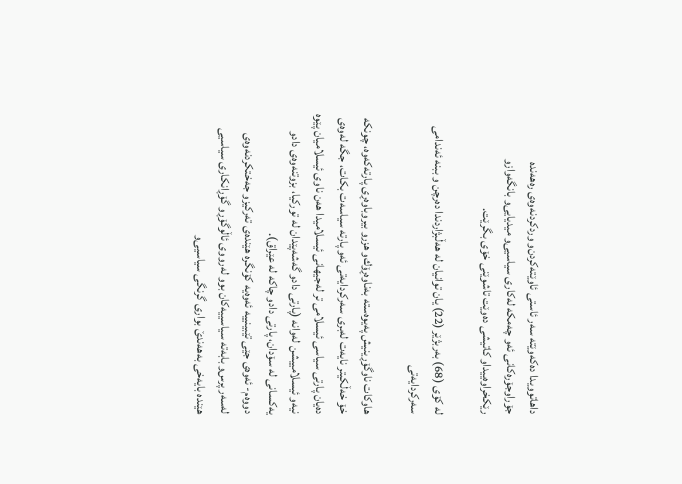داهاتوویدا ده‌كه‌وێته‌ سه‌ر ئاستی ئاوێته‌كردن‌و وردكردنه‌وه‌ی ره‌هه‌نده‌ جۆراوجۆره‌كانی ئه‌و چه‌مكه‌ له‌كاری سیاسیی‌و میدیایی‌و بانگه‌واز‌و رێكخراوه‌ییدا‌و كاتیشی ده‌وێت تاشوێنی خۆی بگرێت.

له‌ كۆی (68) به‌ربژێر (22) یان توانیان له ‌هه‌ڵبژاردندا ده‌رچن ‌و ببنه‌ ئه‌ندامی سه‌ركردایه‌تی

هاوكات ناوگۆڕینیش په‌یوه‌سته‌ به‌ناوه‌ڕۆك‌و هزر‌و بیروباوه‌ڕی پارته‌كه‌وه‌، چونكه‌ خۆ خه‌ڵكیتر نایه‌ت له‌بری سه‌ركردایه‌تی ئه‌و پارته‌ سیاسه‌ت بكات، جگه‌ له‌وه‌ی ده‌یان پارتی سیاسی ئیسلامی تر له‌جیهانی ئیسلامیدا هه‌ن ناوی ئیسلامیان پێوه‌ نیه‌‌و ئیسلامییشن له‌وانه‌ (پارتی داد‌و گه‌شه‌پێدان له ‌توركیا، بزوتنه‌وه‌ی داد‌و یه‌كسانی له‌ سۆدان، پارتی داد‌و چاكه‌ له ‌عێراق).
دووه‌م- ئه‌وه‌ی جێی تێبینییه‌ ئه‌وه‌یه‌ كۆنگره‌ هێنده‌ی ته‌ركیز‌و جه‌ختكردنه‌وه‌ی له‌سه‌ر پرس‌و بابه‌ته‌ سیاسییه‌كان بوو له‌رووی ئاڵوگۆڕ‌و گۆڕانكاری سیاسیی هێنده‌ بایه‌خی به‌هه‌ندێ بواری گرنگی سیاسیی‌و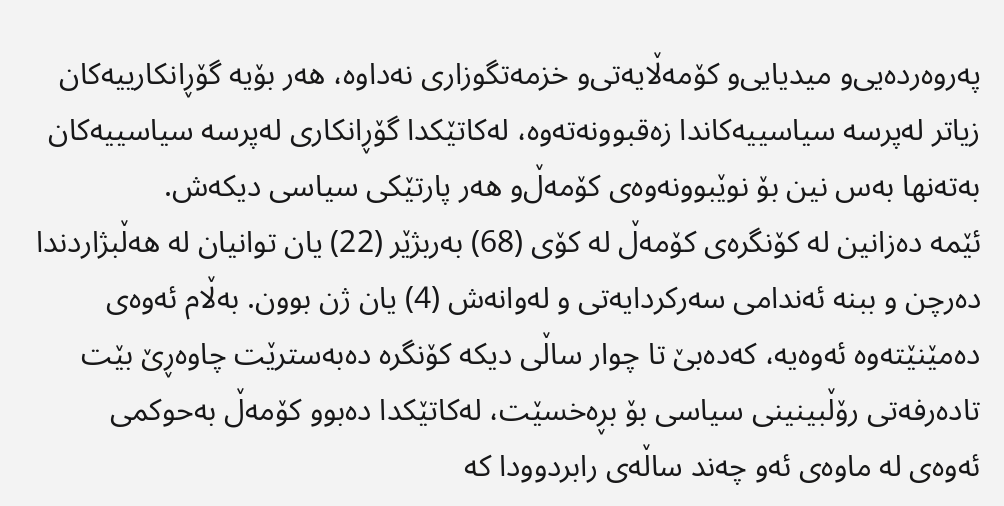په‌روه‌رده‌یی‌و میدیایی‌و كۆمه‌ڵایه‌تی‌و خزمه‌تگوزاری نه‌داوه‌، هه‌ر بۆیه‌ گۆڕانكارییه‌كان زیاتر له‌پرسه‌ سیاسییه‌كاندا زه‌قبوونه‌ته‌وه‌، له‌كاتێكدا گۆڕانكاری له‌پرسه‌ سیاسییه‌كان به‌ته‌نها به‌س نین بۆ نوێبوونه‌وه‌ی كۆمه‌ڵ‌و هه‌ر پارتێكی سیاسی دیكه‌ش.
ئێمه‌ ده‌زانین له ‌كۆنگره‌ی كۆمه‌ڵ له‌ كۆی (68) به‌ربژێر (22) یان توانیان له ‌هه‌ڵبژاردندا ده‌رچن ‌و ببنه‌ ئه‌ندامی سه‌ركردایه‌تی ‌و له‌وانه‌ش (4) یان ژن بوون. به‌ڵام ئه‌وه‌ی ده‌مێنێته‌وه‌ ئه‌وه‌یه‌، كه‌ده‌بێ تا چوار ساڵی دیكه‌ كۆنگره‌ ده‌به‌سترێت چاوه‌ڕێ بێت تاده‌رفه‌تی رۆڵبینینی سیاسی بۆ بڕه‌خسێت، له‌كاتێكدا ده‌بوو كۆمه‌ڵ به‌حوكمی ئه‌وه‌ی له‌ ماوه‌ی ئه‌و چه‌ند ساڵه‌ی رابردوودا كه‌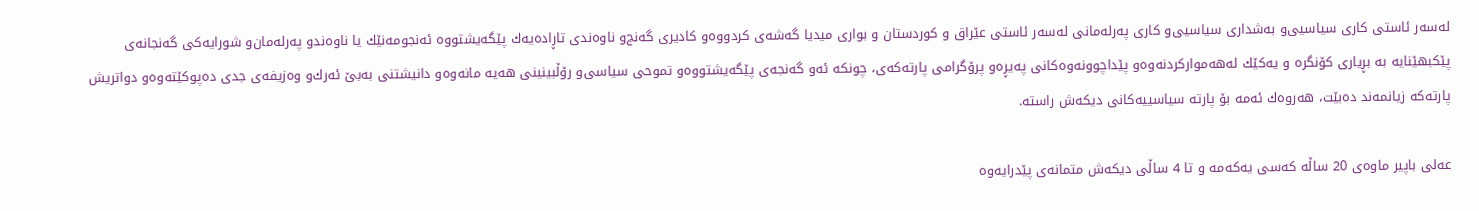له‌سه‌ر ئاستی كاری سیاسیی‌و به‌شداری سیاسیی‌و كاری په‌رله‌مانی له‌سه‌ر ئاستی عێراق ‌و كوردستان ‌و بواری میدیا گه‌شه‌ی كردووه‌‌و كادیری گه‌نج‌و ناوه‌ندی تاڕاده‌یه‌ك پێگه‌یشتووه‌ ئه‌نجومه‌نێك یا ناوه‌ند‌و په‌رله‌مان‌و شورایه‌كی گه‌نجانه‌ی پێكبهێنایه‌ به ‌بڕیاری كۆنگره‌‌ و یه‌كێك له‌هه‌مواركردنه‌وه‌‌و پێداچوونه‌وه‌كانی په‌یڕه‌و پرۆگرامی پارته‌كه‌ی، چونكه‌ ئه‌و گه‌نجه‌ی پێگه‌یشتووه‌‌و تموحی سیاسی‌و رۆڵبینینی هه‌یه‌ مانه‌وه‌‌و دانیشتنی به‌بێ ئه‌رك‌و وه‌زیفه‌ی جدی ده‌پوكێته‌وه‌‌و دواتریش پارته‌كه‌ زیانمه‌ند ده‌بێت، هه‌روه‌ك ئه‌مه‌ بۆ پارته‌ سیاسییه‌كانی دیكه‌ش راسته‌.

عه‌لى باپیر ماوه‌ی 20 ساڵه‌ كه‌سی یه‌كه‌مه‌ و تا 4 ساڵی دیكه‌ش متمانه‌ی پێدرایه‌وه‌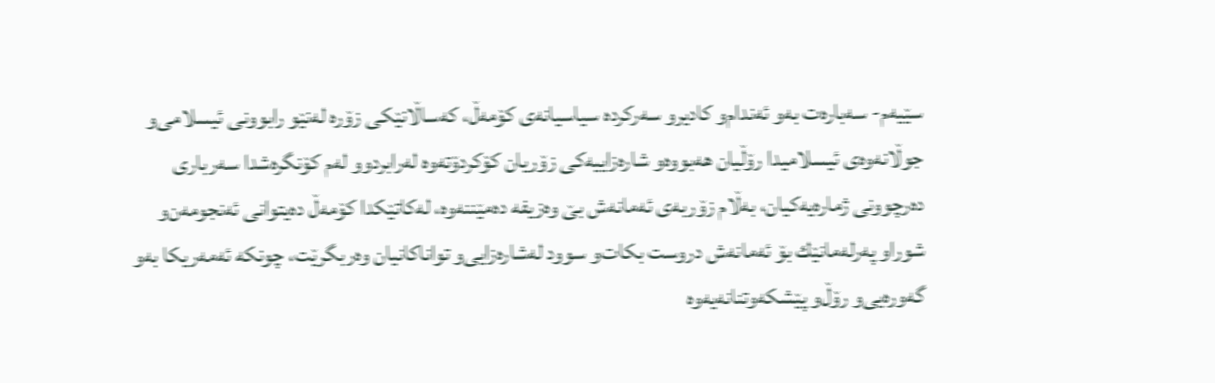سێیه‌م- سه‌باره‌ت به‌و ئه‌ندام‌و كادیر‌و سه‌ركرده‌ سیاسیانه‌ی كۆمه‌ڵ، كه‌ساڵانێكی زۆره‌ له‌نێو رابوونی ئیسلامی‌و جوڵانه‌وه‌ی ئیسلامیدا رۆڵیان هه‌بووه‌‌و شاره‌زاییه‌كی زۆریان كۆكردۆته‌وه‌ له‌رابردوو له‌م كۆنگره‌شدا سه‌رباری ده‌رچوونی ژماره‌یه‌كیان، به‌ڵام زۆربه‌ی ئه‌مانه‌ش بێ وه‌زیفه‌ ده‌مێننه‌وه‌، له‌كاتێكدا كۆمه‌ڵ ده‌یتوانی ئه‌نجومه‌ن‌و شورا‌و په‌رله‌مانێك بۆ ئه‌مانه‌ش دروست بكات‌و سوود له‌شاره‌زایی‌و تواناكانیان وه‌ربگرێت، چونكه‌ ئه‌مه‌ریكا به‌و گه‌وره‌یی‌و رۆڵ‌و پێشكه‌وتنانه‌یه‌وه‌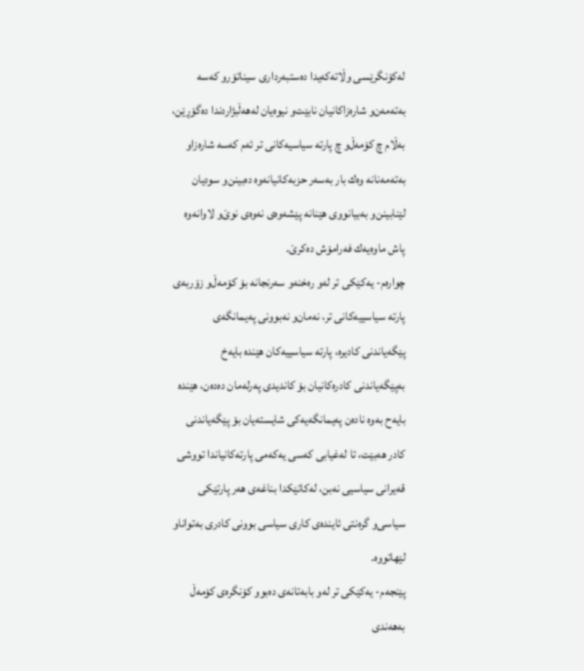له‌كۆنگرێسی وڵاته‌كه‌یدا ده‌ستبه‌رداری سیناتۆر‌و كه‌سه‌ به‌ته‌مه‌ن‌و شاره‌زاكانیان نابێت‌و نیوه‌یان له‌هه‌ڵبژاردندا ده‌گۆڕێن، به‌ڵام چ كۆمه‌ڵ‌و چ پارته‌ سیاسیه‌كانی تر ئه‌م كه‌سه‌ شاره‌زا‌و به‌ته‌مه‌نانه‌ وه‌ك بار به‌سه‌ر حزبه‌كانیانه‌وه‌ ده‌بینن‌و سودیان لێنابینن‌و به‌بیانووی هێنانه‌ پێشه‌وه‌ی نه‌وه‌ی نوێ‌و لاوانه‌وه‌ پاش ماوه‌یه‌ك فه‌رامۆش ده‌كرێ.
چواره‌م- یه‌كێكی تر له‌و ره‌خنه‌‌و سه‌رنجانه‌ بۆ كۆمه‌ڵ‌و زۆربه‌ی پارته‌ سیاسییه‌كانی تر، نه‌مان‌و نه‌بوونی په‌یمانگه‌ی پێگه‌یاندنی كادیره‌، پارته‌ سیاسییه‌كان هێنده‌ بایه‌خ به‌پێگه‌یاندنی كادره‌كانیان بۆ كاندیدی په‌رله‌مان ده‌ده‌ن، هێنده‌ بایه‌ح به‌وه‌ ناده‌ن په‌یمانگه‌یه‌كی شایسته‌یان بۆ پێگه‌یاندنی كادر هه‌بێت، تا له‌غیابی كه‌سی یه‌كه‌می پارته‌كانیاندا تووشی قه‌یرانی سیاسیی نه‌بن، له‌كاتێكدا بناغه‌ی هه‌ر پارتێكی سیاسی‌و گره‌نتی ئاینده‌ی كاری سیاسی بوونی كادری به‌توانا‌و لێهاتووه‌.
پێنجه‌م- یه‌كێكی تر له‌و بابه‌تانه‌ی ده‌بوو كۆنگره‌ی كۆمه‌ڵ به‌هه‌ندی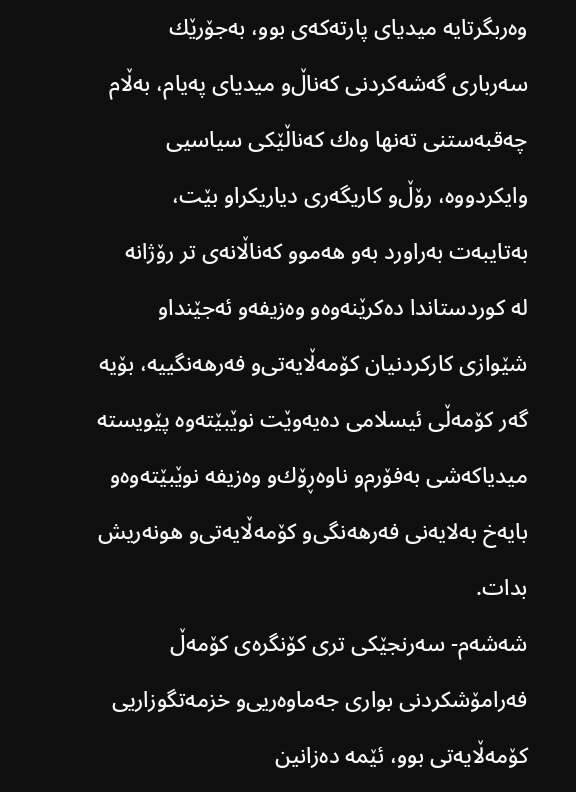وه‌ربگرتایه‌ میدیای پارته‌كه‌ی بوو، به‌جۆرێك سه‌رباری گه‌شه‌كردنی كه‌ناڵ‌و میدیای په‌یام، به‌ڵام چه‌قبه‌ستنی ته‌نها وه‌ك كه‌ناڵێكی سیاسیی وایكردووه‌، رۆڵ‌و كاریگه‌ری دیاریكراو بێت، به‌تایبه‌ت به‌راورد به‌و هه‌موو كه‌ناڵانه‌ی تر رۆژانه‌ له ‌كوردستاندا ده‌كرێنه‌وه‌‌و وه‌زیفه‌‌و ئه‌جێندا‌و شێوازی كاركردنیان كۆمه‌ڵایه‌تی‌و فه‌رهه‌نگییه‌، بۆیه‌ گه‌ر كۆمه‌ڵی ئیسلامی ده‌یه‌وێت نوێبێته‌وه‌ پێویسته‌ میدیاكه‌شی به‌فۆرم‌و ناوه‌ڕۆك‌و وه‌زیفه‌ نوێبێته‌وه‌‌و بایه‌خ به‌لایه‌نی فه‌رهه‌نگی‌و كۆمه‌ڵایه‌تی‌و هونه‌ریش بدات.
شه‌شه‌م- سه‌رنجێكی تری كۆنگره‌ی كۆمه‌ڵ فه‌رامۆشكردنی بواری جه‌ماوه‌ریی‌و خزمه‌تگوزاریی كۆمه‌ڵایه‌تی بوو، ئێمه‌ ده‌زانین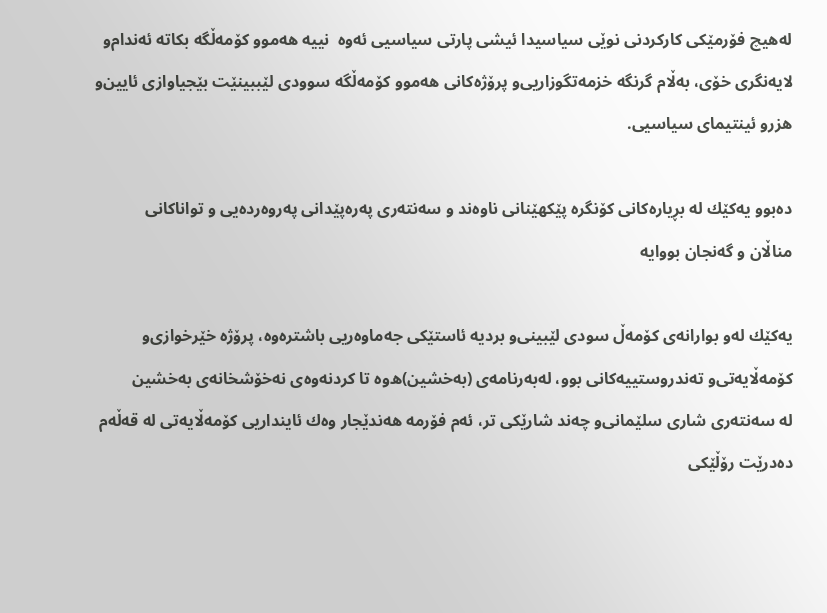له‌هیچ فۆرمێكی كاركردنی نوێی سیاسیدا ئیشی پارتی سیاسیی ئه‌وه‌  نییه‌ هه‌موو كۆمه‌ڵگه‌ بكاته‌ ئه‌ندام‌و لایه‌نگری خۆی، به‌ڵام گرنگه‌ خزمه‌تگوزاریی‌و پرۆژه‌كانی هه‌موو كۆمه‌ڵگه‌ سوودی لێببینێت بێجیاوازی ئایین‌و هزر‌و ئینتیمای سیاسیی.

ده‌بوو یه‌كێك له‌ بڕیاره‌كانى كۆنگره‌ پێكهێنانی ناوه‌ند ‌و سه‌نته‌ری په‌ره‌پێدانی په‌روه‌رده‌یی ‌و تواناكانی مناڵان ‌و گه‌نجان بووایه‌

یه‌كێك له‌و بوارانه‌ی كۆمه‌ڵ سودی لێبینی‌و بردیه‌ ئاستێكی جه‌ماوه‌ریی باشتره‌وه‌، پرۆژه‌ خێرخوازی‌و كۆمه‌ڵایه‌تی‌و ته‌ندروستییه‌كانی بوو، له‌به‌رنامه‌ی (به‌خشین)ه‌وه‌ تا كردنه‌وه‌ی نه‌خۆشخانه‌ی به‌خشین له ‌سه‌نته‌ری شاری سلێمانی‌و چه‌ند شارێكی تر، ئه‌م فۆرمه‌ هه‌ندێجار وه‌ك ئاینداریی كۆمه‌ڵایه‌تی له ‌قه‌ڵه‌م ده‌درێت رۆڵێكی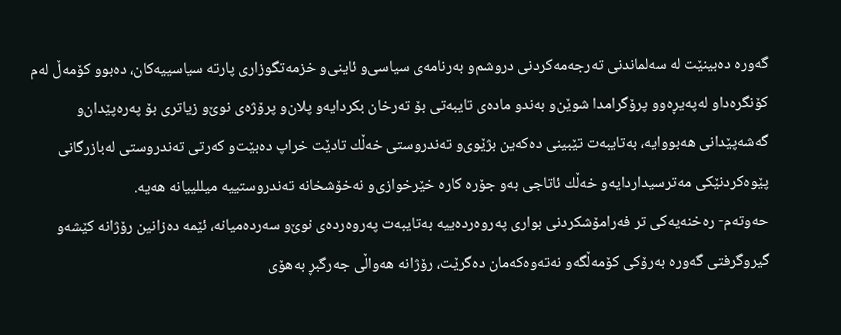گه‌وره‌ ده‌بینێت له ‌سه‌لماندنی ته‌رجه‌مه‌كردنی دروشم‌و به‌رنامه‌ی سیاسی‌و ئاینی‌و خزمه‌تگوزاری پارته‌ سیاسییه‌كان، ده‌بوو كۆمه‌ڵ له‌م كۆنگره‌دا‌و له‌په‌یڕه‌و‌و پرۆگرامدا شوێن‌و به‌ند‌و ماده‌ی تایبه‌تی بۆ ته‌رخان بكردایه‌‌و پلان‌و پرۆژه‌ی نوێ‌و زیاتری بۆ په‌ره‌پێدان‌و گه‌شه‌پێدانی هه‌بووایه‌، به‌تایبه‌ت تێبینی ده‌كه‌ین بژێوی‌و ته‌ندروستی خه‌ڵك تادێت خراپ ده‌بێت‌و كه‌رتی ته‌ندروستی له‌بازرگانی پێوه‌كردنێكی مه‌ترسیداردایه‌‌و خه‌ڵك ئاتاجی به‌و جۆره‌ كاره‌ خێرخوازی‌و نه‌خۆشخانه‌ ته‌ندروستییه‌ میللییانه‌ هه‌یه‌.
حه‌وته‌م- ره‌خنه‌یه‌كی تر فه‌رامۆشكردنی بواری په‌روه‌رده‌ییه‌ به‌تایبه‌ت په‌روه‌رده‌ی نوێ‌و سه‌رده‌میانه‌، ئێمه‌ ده‌زانین رۆژانه‌ كێشه‌‌و گیروگرفتی گه‌وره‌ به‌رۆكی كۆمه‌ڵگه‌‌و نه‌ته‌وه‌كه‌مان ده‌گرێت، رۆژانه‌ هه‌واڵی جه‌رگبڕ به‌هۆی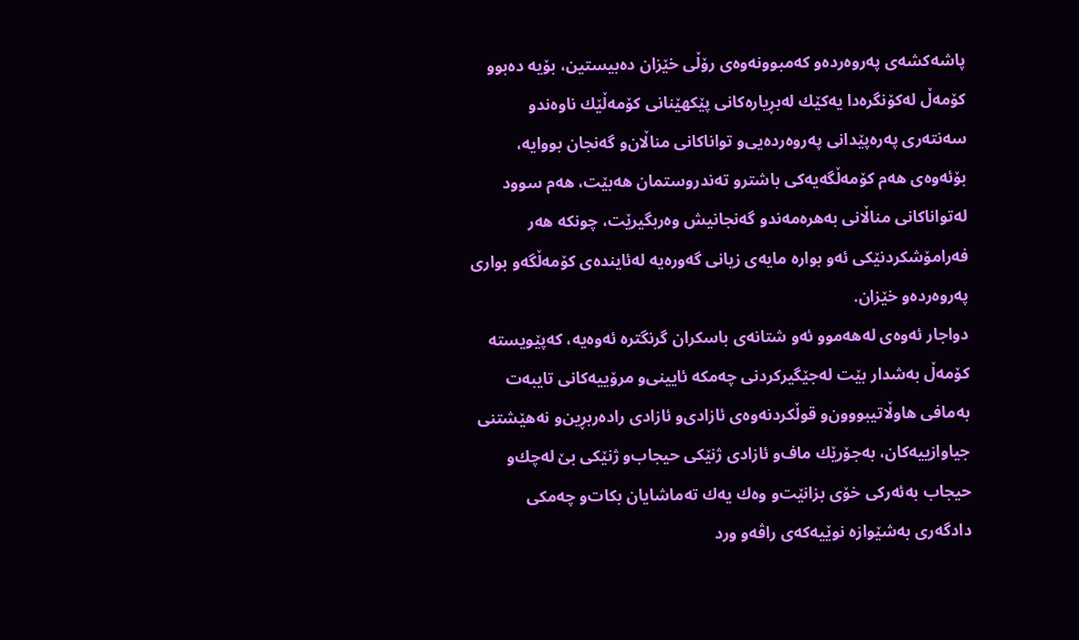پاشه‌كشه‌ی په‌روه‌رده‌‌و كه‌مبوونه‌وه‌ی رۆڵی خێزان ده‌بیستین، بۆیه‌ ده‌بوو كۆمه‌ڵ له‌كۆنگره‌دا یه‌كێك له‌بڕیاره‌كانی پێكهێنانی كۆمه‌ڵێك ناوه‌ند‌و سه‌نته‌ری په‌ره‌پێدانی په‌روه‌رده‌یی‌و تواناكانی مناڵان‌و گه‌نجان بووایه‌، بۆئه‌وه‌ی هه‌م كۆمه‌ڵگه‌یه‌كی باشتر‌و ته‌ندروستمان هه‌بێت، هه‌م سوود له‌تواناكانی مناڵانی به‌هره‌مه‌ند‌و گه‌نجانیش وه‌ربگیرێت، چونكه‌ هه‌ر فه‌رامۆشكردنێكی ئه‌و بواره‌ مایه‌ی زیانی گه‌وره‌یه‌ له‌ئاینده‌ی كۆمه‌ڵگه‌‌و بواری په‌روه‌رده‌‌و خێزان.
دواجار ئه‌وه‌ی له‌هه‌موو ئه‌و شتانه‌ی باسكران گرنگتره‌ ئه‌وه‌یه‌، كه‌پێویسته‌ كۆمه‌ڵ به‌شدار بێت له‌جێگیركردنی چه‌مكه‌ ئایینی‌و مرۆییه‌كانی تایبه‌ت به‌مافی هاوڵاتیبوو‌ون‌و قوڵكردنه‌وه‌ی ئازادی‌و ئازادی راده‌ربڕین‌و نه‌هێشتنی جیاوازییه‌كان، به‌جۆرێك ماف‌و ئازادی ژنێكی حیجاب‌و ژنێكی بێ له‌چك‌و حیجاب به‌ئه‌ركی خۆی بزانێت‌و وه‌ك یه‌ك ته‌ماشایان بكات‌و چه‌مكی دادگه‌ری به‌شێوازه‌ نوێیه‌كه‌ی راڤه‌‌و ورد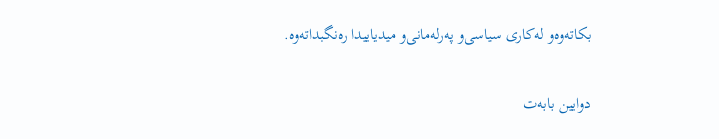بكاته‌وه‌‌و له‌كاری سیاسی‌و په‌رله‌مانی‌و میدیاییدا ره‌نگبداته‌وه‌.


دوایین بابەت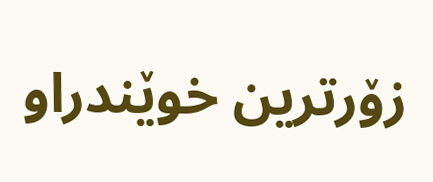زۆرترین خوێندراو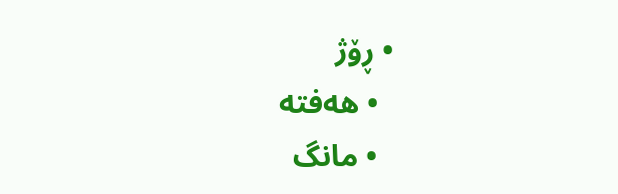• ڕۆژ
  • هەفتە
  • مانگ